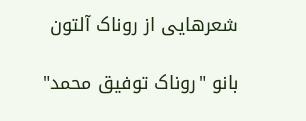شعرهایی از روناک آلتون

بانو "روناک توفیق محمد"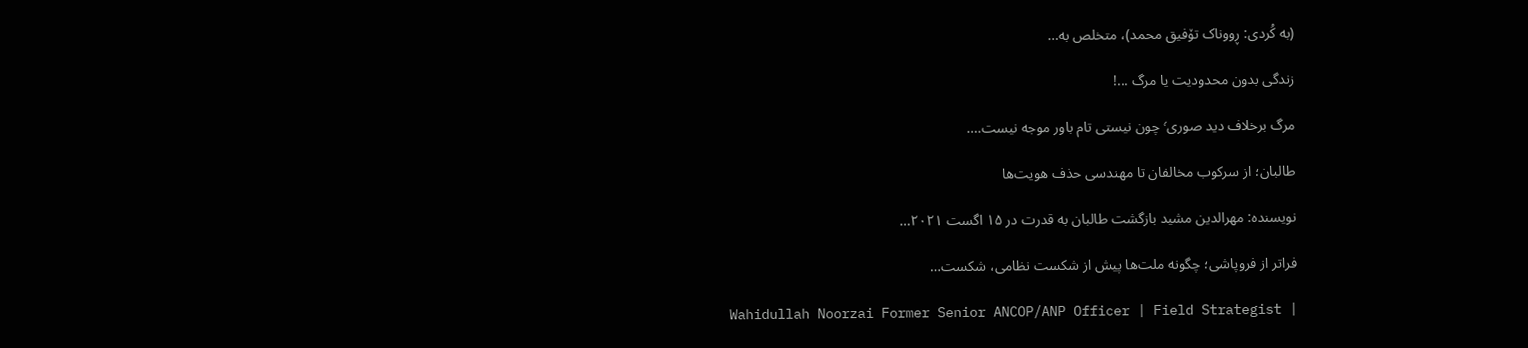(به کُردی: ڕووناک تۆفیق محمد)، متخلص به…

زندگی بدون محدودیت یا مرگ ...!

مرگ برخلاف دید صوری٬ چون نیستی تام باور موجه نیست.…

طالبان؛ از سرکوب مخالفان تا مهندسی حذف هویت‌ها

نویسنده: مهرالدین مشید بازگشت طالبان به قدرت در ۱۵ اگست ۲۰۲۱…

فراتر از فروپاشی؛ چگونه ملت‌ها پیش از شکست نظامی، شکست…

Wahidullah Noorzai Former Senior ANCOP/ANP Officer | Field Strategist |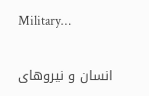Military…

انسان و نیروهای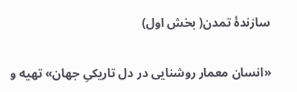سازندهٔ تمدن( بخش اول)

«انسان معمار روشنایی در دل تاریکیِ جهان» تهیه و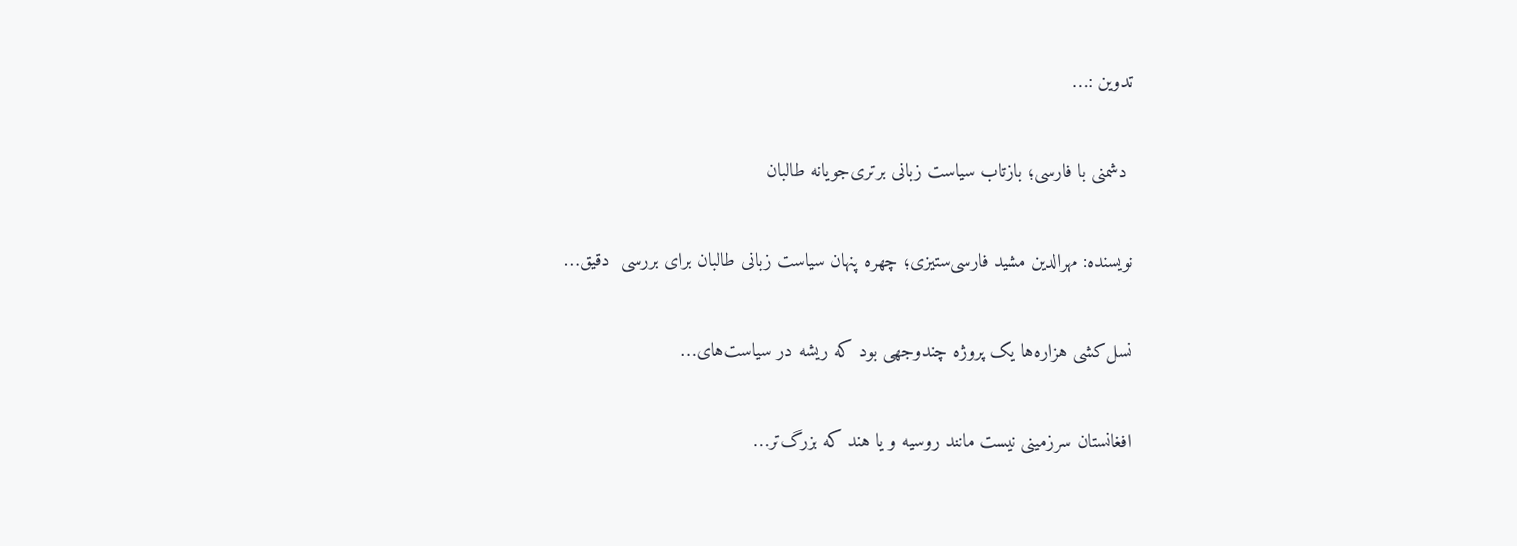تدوین :…

 دشمنی با فارسی؛ بازتاب سیاست زبانی برتری‌جویانه طالبان

نویسنده: مهرالدین مشید فارسی‌ستیزی؛ چهره پنهان سیاست زبانی طالبان برای بررسی  دقیق…

نسل‌کشی هزاره‌ها یک پروژه چندوجهی بود که ریشه در سیاست‌های…

افغانستان سرزمینی نیست مانند روسیه و یا هند که بزرگ‌تر…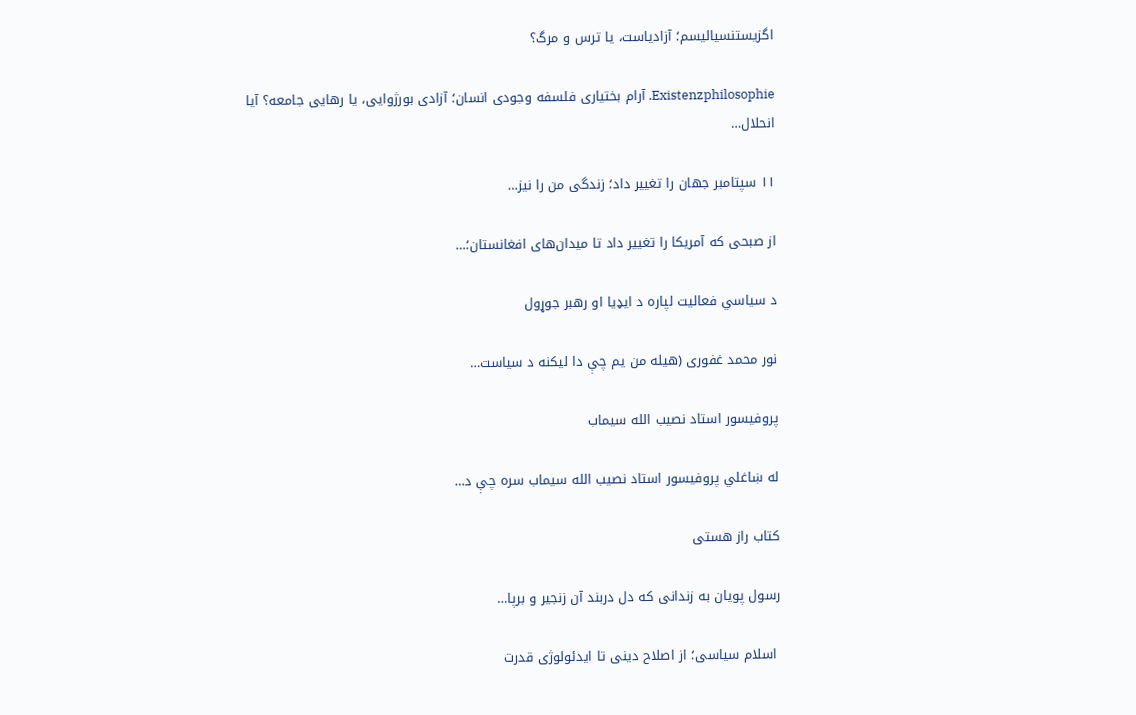اگزیستنسیالیسم؛ آزادیاست، یا ترس و مرگ؟

Existenzphilosophie. آرام بختیاری فلسفه وجودی انسان؛ آزادی بورژوایی، یا رهایی جامعه؟ آیا انحلال…

۱۱ سپتامبر جهان را تغییر داد؛ زندگی من را نیز…

از صبحی که آمریکا را تغییر داد تا میدان‌های افغانستان؛…

د سیاسي فعالیت لپاره د ایډیا او رهبر جوړول

نور محمد غفوری (هیله من یم چې دا لیکنه د سیاست…

پروفیسور استاد نصیب الله سیماب

له ښاغلي پروفیسور استاد نصیب الله سیماب سره چې د…

کتاب راز هستی

رسول پویان به زندانی که دل دربند آن زنجیر و برپا…

 اسلام سیاسی؛ از اصلاح دینی تا ایدئولوژی قدرت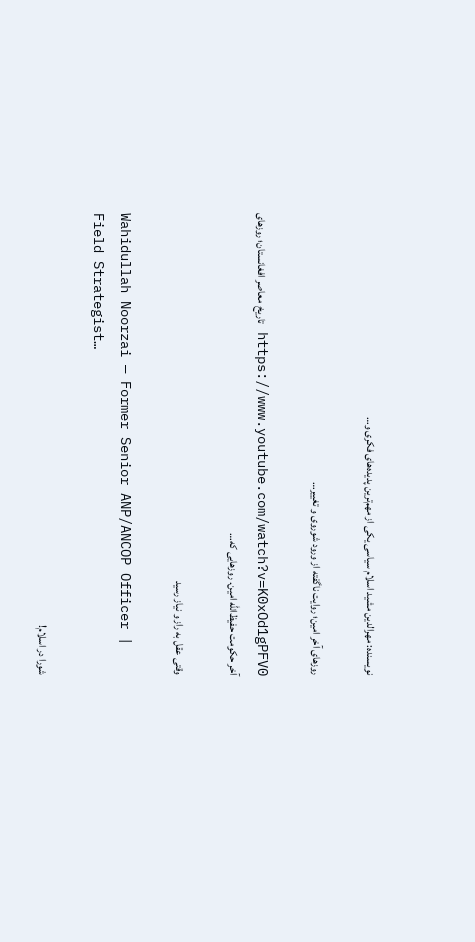نویسنده: مهرالدین مشید اسلام سیاسی یکی از مهم‌ترین پدیده‌های فکری و…

روزهای آخر امین؛ روایت ناگفته از ورود شوروی و تغییر…

https://www.youtube.com/watch?v=K0xOd1gPFV0 تاریخ معاصر افغانستان؛ روزهای آخر حکومت حفیظ‌الله امین. روزهایی که…

وقتی عقل به راز و نیاز رسید

Wahidullah Noorzai — Former Senior ANP/ANCOP Officer | Field Strategist…

شورا در اسلام!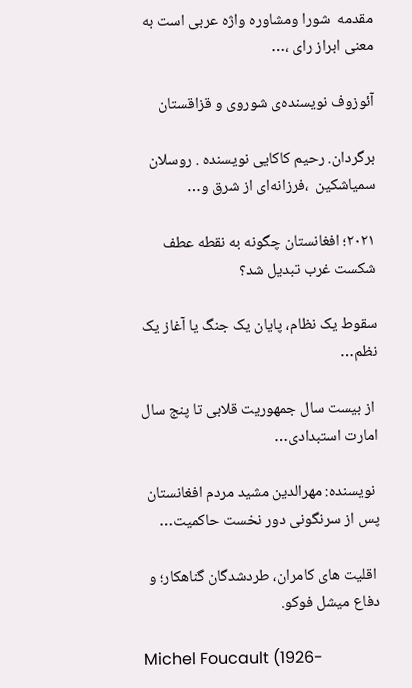مقدمه  شورا ومشاوره واژه عربی است به معنی ابراز رای ،…

آئوزوف نویسنده‌ی شوروی و قزاقستان

برگردان. رحیم کاکایی نویسنده . روسلان سمیاشکین  ،فرزانه‌ای از شرق و…

۲۰۲۱؛ افغانستان چگونه به نقطه عطف شکست غرب تبدیل شد؟

سقوط یک نظام، پایان یک جنگ یا آغاز یک نظم…

 از بیست سال جمهوریت قلابی تا پنج سال امارت استبدادی…

 نویسنده: مهرالدین مشید مردم افغانستان پس از سرنگونی دور نخست حاکمیت…

 اقلیت های کامران، طردشدگان گناهکار؛ و دفاع میشل فوکو.

Michel Foucault (1926-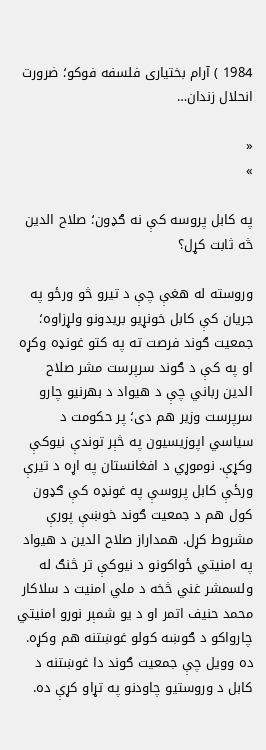1984 ) آرام بختیاری فلسفه فوکو؛ ضرورت انحلال زندان…

«
»

په کابل پروسه کې نه ګډون؛ صلاح الدين څه ثابت کړل؟

وروسته له هغې چې د تيرو څو ورځو په جريان کې کابل خونړيو بريدونو ولړزاوه؛ جمعيت ګوند فرصت ته په کتو غونډه وکړه او په کې د ګوند سرپرست مشر صلاح الدين رباني چې د هيواد د بهرنيو چارو سرپرست وزير هم دی؛ پر حکومت د سياسي اپوزيسيون په څېر توندې نيوکې وکړې. نوموړي د افغانستان په اړه د تيرې ورځې کابل پروسې په غونډه کې ګډون کول هم د جمعيت ګوند خوښې پورې مشروط کړل. همداراز صلاح الدين د هيواد په امنيتي ځواکونو د نيوکې تر څنګ له ولسمشر غني څخه د ملي امنيت د سلاکار محمد حنيف اتمر او د يو شمېر نورو امنيتي چارواکو د ګوښه کولو غوښتنه هم وکړه. ده وویل چې جمعیت ګوند دا غوښتنه د کابل د وروستیو چاودنو په تړاو کړې ده.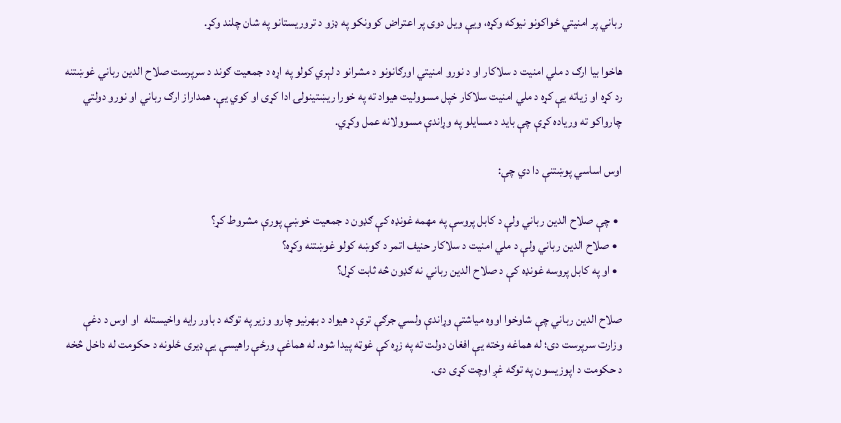رباني پر امنیتي ځواکونو نيوکه وکړه، ویې ویل دوی پر اعتراض کوونکو په ډزو د تروریستانو په شان چلند وکړ.

هاخوا بيا ارګ د ملي امنیت د سلاکار او د نورو امنیتي اورګانونو د مشرانو د لېري کولو په اړه د جمعیت ګوند د سرپرست صلاح الدین رباني غوښتنه رد کړه او زياته يې کړه د ملي امنیت سلاکار خپل مسوولیت هیواد ته په خورا ریښتینولۍ ادا کړی او کوي یې. همداراز ارګ رباني او نورو دولتي چارواکو ته وریاده کړې چې باید د مسایلو په وړاندې مسوولانه عمل وکړي.

اوس اساسي پوښتنې دا دي چې:

  • چې صلاح الدين رباني ولې د کابل پروسې په مهمه غونډه کې ګډون د جمعيت خوښې پورې مشروط کړ؟
  • صلاح الدين رباني ولې د ملي امنيت د سلاکار حنيف اتمر د ګوښه کولو غوښتنه وکړه؟
  • او په کابل پروسه غونډه کې د صلاح الدين رباني نه ګډون څه ثابت کړل؟

صلاح الدین رباني چې شاوخوا اووه مياشتې وړاندې ولسي جرګې ترې د هيواد د بهرنيو چارو وزير په توګه د باور رايه واخيستله  او اوس د دغې وزارت سرپرست دی؛ له هماغه وخته يې افغان دولت ته په زړه کې غوټه پيدا شوه. له هماغې ورځې راهيسې يې ډيری ځلونه د حکومت له داخل څخه د حکومت د اپوزيسون په توګه غږ اوچت کړی دی.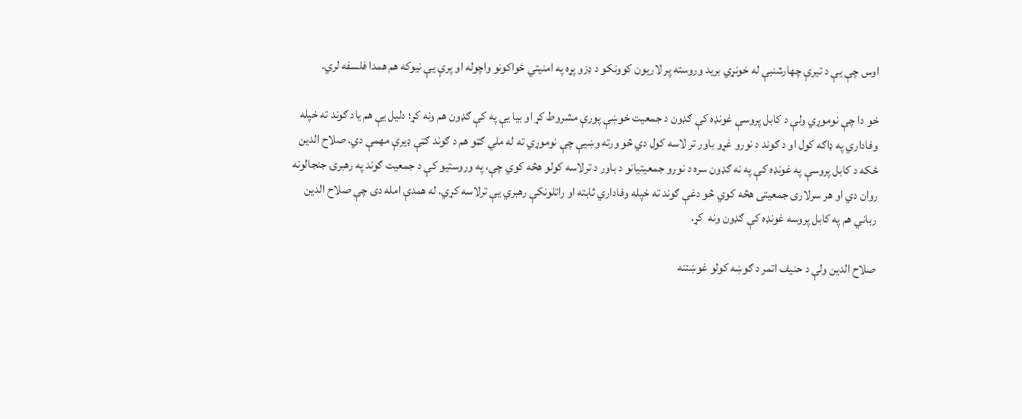اوس چې يې د تيرې چهارشنبې له خونړي بريد وروسته پر لاريون کوونکو د ډزو پړه په امنيتي ځواکونو واچوله او پرې يې نيوکه هم همدا فلسفه لري.

خو دا چې نوموړي ولې د کابل پروسې غونډه کې ګډون د جمعيت خوښې پورې مشروط کړ او بيا يې په کې ګډون هم ونه کړ؛ دليل يې هم ياد ګوند ته خپله وفاداري په ډاګه کول او د ګوند د نورو غړو باور تر لاسه کول دي څو ورته وښيې چې نوموړي ته له ملي ګټو هم د ګوند ګټې ډيرې مهمې دي. صلاح الدين ځکه د کابل پروسې په غونډه کې په نه ګډون سره د نورو جمعيتيانو د باور د ترلاسه کولو هڅه کوي چې، په وروستيو کې د جمعيت ګوند په رهبرۍ جنجالونه روان دي او هر سرلاری جمعيتی هڅه کوي څو دغې ګوند ته خپله وفاداري ثابته او راتلونکې رهبري يې ترلاسه کړي. له همدې امله دی چې صلاح الدين رباني هم په کابل پروسه غونډه کې ګډون ونه  کړ.

صلاح الدين ولې د حنيف اتمر د ګوښه کولو غوښتنه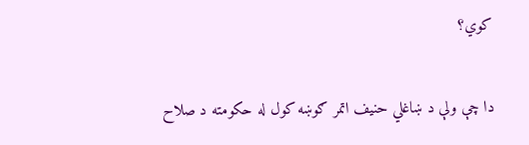کوي؟

دا چې ولې د ښاغلي حنيف اتمر ګوښه کول له حکومته د صلاح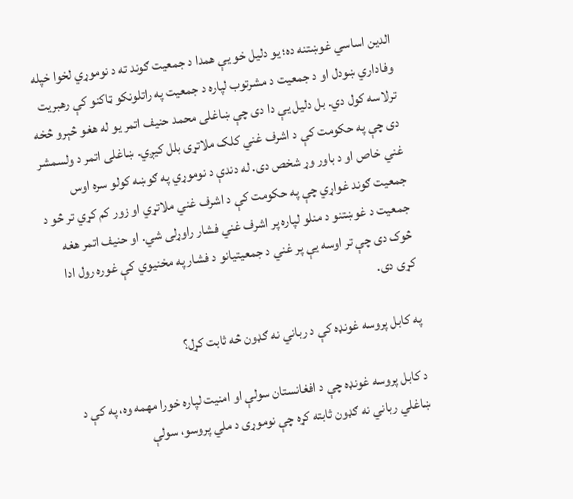الدين اساسي غوښتنه ده؛ يو دليل خو يې همدا د جمعيت ګوند ته د نوموړي لخوا خپله وفاداري ښودل او د جمعيت د مشرتوب لپاره د جمعيت په راتلونکو ټاکنو کې رهبريت ترلاسه کول دي. بل دليل يې دا دی چې ښاغلی محمد حنيف اتمر يو له هغو څېرو څخه دی چې په حکومت کې د اشرف غني کلک ملاتړی بلل کيږي. ښاغلی اتمر د ولسمشر غني خاص او د باور وړ شخص دی. له دندې د نوموړي په ګوښه کولو سره اوس جمعيت ګوند غواړي چې په حکومت کې د اشرف غني ملاتړي او زور کم کړي تر څو د جمعيت د غوښتنو د منلو لپاره پر اشرف غني فشار راوړلی شي. او حنيف اتمر هغه څوک دی چې تر اوسه يې پر غني د جمعيتيانو د فشار په مخنيوي کې غوره رول ادا کړی دی.

په کابل پروسه غونډه کې د رباني نه ګډون څه ثابت کړل؟

د کابل پروسه غونډه چې د افغانستان سولې او امنيت لپاره خورا مهمه وه، په کې د ښاغلي رباني نه ګډون ثابته کړه چې نوموړی د ملي پروسو، سولې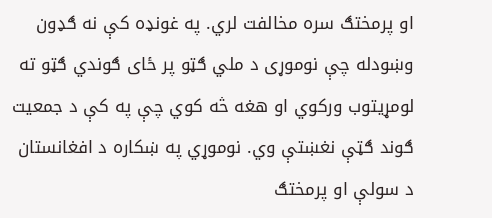او پرمختګ سره مخالفت لري. په غونډه کې نه ګډون وښودله چې نوموړی د ملي ګټو پر ځای ګوندي ګټو ته لومړيتوب ورکوي او هغه څه کوي چې په کې د جمعيت ګوند ګټې نغښتې وي. نوموړي په ښکاره د افغانستان د سولې او پرمختګ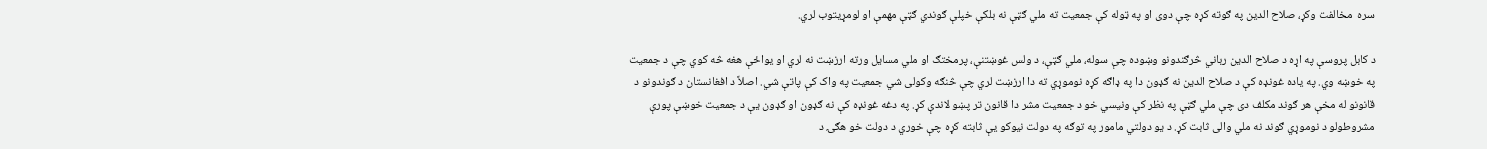سره  مخالفت وکړ، صلاح الدين په ګوته کړه چې دوی او په ټوله کې جمعيت ته ملي ګټې نه بلکې خپلې ګوندي ګټې مهمې او لومړيتوب لري.

د کابل پروسې په اړه د صلاح الدين رباني څرګندونو وښوده چې سوله، ملي ګټې، د ولس غوښتنې، پرمختګ او ملي مسايل ورته ارزښت نه لري او يواځې هغه څه کوي چې د جمعيت په خوښه وي. په ياده غونډه کې د صلاح الدين نه ګډون دا په ډاګه کړه نوموړي ته دا ارزښت لري چې څنګه وکولی شي جمعيت په واک کې پاتې شي. اصلاً د افغانستان د ګوندونو د قانونو له مخې هر ګوند مکلف دی چې ملي ګټې په نظر کې ونيسي خو د جمعيت مشر دا قانون تر پښو لاندې کړ. په دغه غونډه کې نه ګډون او ګډون يې د جمعيت خوښې پورې مشروطولو د نوموړي ګوند نه ملي والی ثابت کړ. د يو دولتي مامور په توګه په دولت نيوکو يې ثابته کړه چې خوري د دولت خو هګۍ د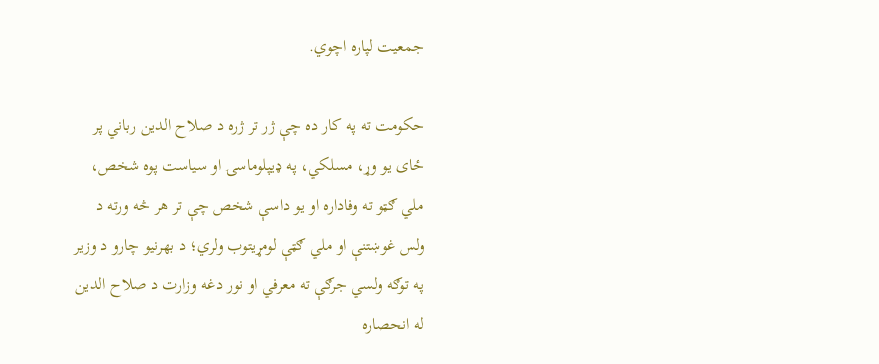جمعيت لپاره اچوي.

حکومت ته په کار ده چې ژر تر ژره د صلاح الدين رباني پر ځای يو وړ، مسلکي، په ډيپلوماسۍ او سياست پوه شخص، ملي ګټو ته وفاداره او يو داسې شخص چې تر هر څه ورته د ولس غوښتنې او ملي ګټې لومړيتوب ولري؛ د بهرنيو چارو د وزير په توګه ولسي جرګې ته معرفي او نور دغه وزارت د صلاح الدين له انحصاره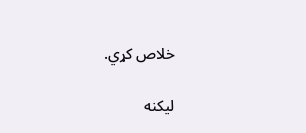خلاص کړي.

لیکنه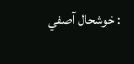: خوشحال آصفي